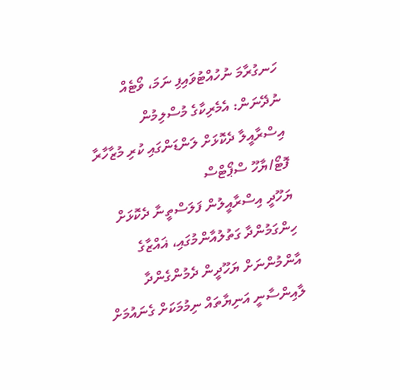ހަނގުރާމަ ނުހުއްޓުވައިފި ނަމަ، ވޯޓެއް ނުދޭނަން: އެމެރިކާގެ މުސްލިމުން
އިސްރާއީލާ ދެކޮޅަށް ލަންޑަންގައި ކުރި މުޒާހާރާ ފޮޓޯ/ޔާހޫ ސްޕޯޓްސް
ޔަހޫދީ އިސްރާއީލުން ފަލަސްތީނާ ދެކޮޅަށް ހިންގަމުންދާ ގަތުލުއާންމުގައި، ޣައްޒާގެ އާންމުންނަށް ޔަހޫދީން ދެމުންގެންދާ ލާއިންސާނީ އަނިޔާތައް ނިމުމަކަށް ގެނައުމަށް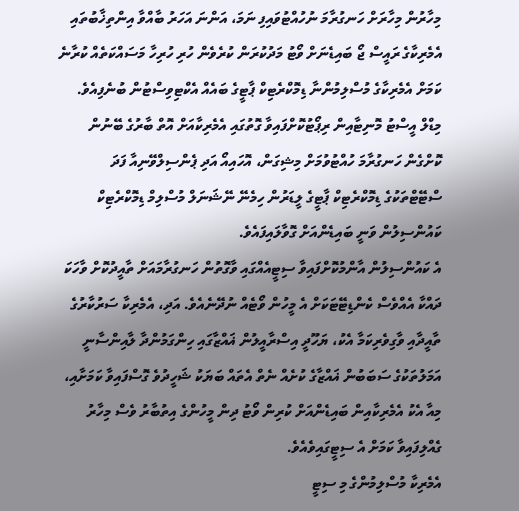މިހާރުން މިހާރަށް ހަނގުރާމަ ނުހުއްޓުވައިފި ނަމަ، އަންނަ އަހަރު ބާއްވާ އިންތިޚާބުތައި އެމެރިކާގެ ރައީސް ޖޯ ބައިޑެނަށް ވޯޓު މަދުކުރަން ކުރެވެން ހުރި ހުރިހާ މަސައްކަތެއް ކުރާނެ ކަމަށް އެމެރިކާގެ މުސްލިމުންނާ ޑިމޮކްރެޓިކް ޕާޓީގެ ބައެއް އެކްޓިވިސްޓުން ބުނެފިއެވެ.
މިޑްލް އީސްޓު މޮނިޓާއިން ރިޕޯޓުކޮށްފައިވާ ގޮތުގައި އެމެރިކާއަށް އޮތް ބާރުގެ ބޭނުން ކޮށްގެން ހަނގުރާމަ ހުއްޓުވުމަށް މިޝިގަން، އޮހައިއޯ އަދި ޕެންސިލްވޭނިއާ ފަދަ ސްޓޭޓްތަކުގެ ޑިމޮކްރެޓިކް ޕާޓީގެ ލީޑަރުން ހިމެނޭ ނޭޝަނަލް މުސްލިމް ޑިމޮކްރެޓިކް ކައުންސިލުން ވަނީ ބައިޑެންއަށް ގޮވާލައިފައެވެ.
އެ ކައުންސިލުން އާންމުކޮށްފައިވާ ސިޓީއެއްގައި ވާގޮތުން ހަނގުރާމައަށް ތާއީދުކޮށް ވާހަކަ ދައްކާ އެއްވެސް ކެންޑިޓޭޓަކަށް އެ މީހުން ވޯޓެއް ނުދޭނެއެވެ. އަދި، އެމެރިކާ ސަރުކާރުގެ ތާއީދާއި ވާގިވެރިކަމާ އެކު، ޔަހޫދީ އިސްރާއީލުން ޣައްޒާގައި ހިންގަމުންދާ ލާއިންސާނީ އަމަލުތަކުގެ ސަބަބުން ޣައްޒާގެ ކުށެއް ނެތް އެތައް ބަޔަކު ޝަހީދުވެ ގޮސްފައިވާ ކަމަށާއި، މިއާ އެކު އެމެރިކާއިން ބައިޑެންއަށް ކުރިން ވޯޓު ދިން މީހުންގެ އިތުބާރު ވެސް މިހާރު ގެއްލިފައިވާ ކަމަށް އެ ސިޓީގައިވެއެވެ.
އެމެރިކާ މުސްލިމުންގެ މި ސިޓީ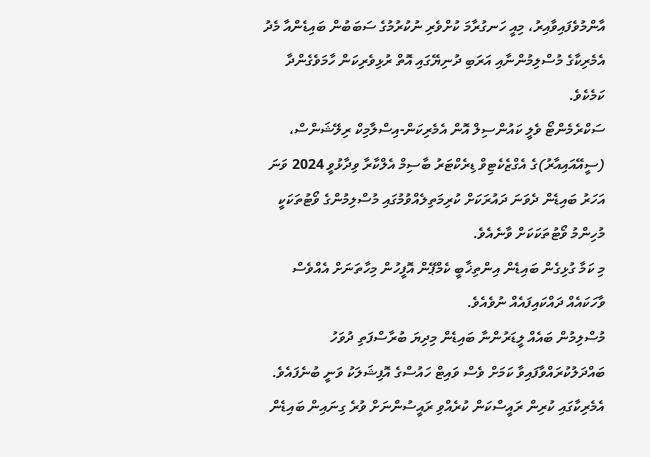އާންމުވެފައިވާއިރު، މިއީ ހަނގުރާމަ ކުށްވެރި ނުކުރުމުގެ ސަބަބުން ބައިޑެންއާ މެދު އެމެރިކާގެ މުސްލިމުންނާއި އަރަބި ދުނިޔޭގައި އޮތް ރުޅިވެރިކަން ހާމަވެގެންދާ ކަމެކެވެ.
ސަކްރެމެންޓޯ ވެލީ ކައުންސިލް އޮން އެމެރިކަން-އިސްލާމިކް ރިލޭޝަންސް، (ސީއޭއައިއާރު)ގެ އެގްޒެކެޓިވް ޑިރެކްޓަރު ބާސިމް އެލްކާރާ ވިދާޅުވީ 2024 ވަނަ އަހަރު ބައިޑެން ދެވަނަ ދައުރަކަށް ކުރިމަތިލެއްވުމުގައި މުސްލިމުންގެ ވޯޓުތަކަކީ މުހިންމު ވޯޓުތަކަކަށް ވާނެއެވެ.
މި ކަމާ ގުޅިގެން ބައިޑެން އިންތިޚާބީ ކެމްޕޭން އޮފީހުން މިހާތަނަށް އެއްވެސް ވާހަކައެއް ދައްކައިފައެއް ނުވެއެވެ.
މުސްލިމުން ބައެއް ލީޑަރުންނާ ބައިޑެން މިދިޔަ ބުރާސްފަތި ދުވަހު ބައްދަލުކުރައްވާފައިވާ ކަމަށް ވެސް ވައިޓް ހައުސްގެ އޮފިޝަލަކު ވަނީ ބުނެފައެވެ.
އެމެރިކާގައި ކުރިން ރައީސްކަން ކުރެއްވި ރައީސުންނަށް ވުރެ ގިނައިން ބައިޑެން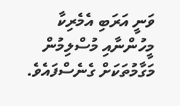ވަނީ އަރަބި އެމެރިކާ މީހުންނާއި މުސްލިމުން މަގާމުތަކަށް ގެނެސްފައެވެ.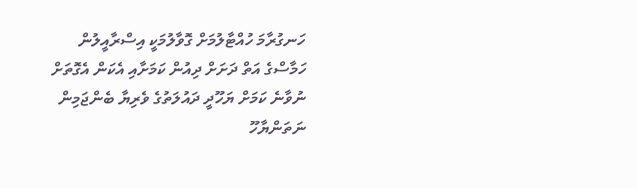ހަނގުރާމަ ހުއްޓާލުމަށް ގޮވާލުމަކީ އިސްރާއީލުން ހަމާސްގެ އަތް ދަށަށް ދިއުން ކަމަށާއި އެކަން އެގޮތަށް ނުވާނެ ކަމަށް ޔަހޫދީ ދައުލަތުގެ ވެރިޔާ ބެންޖަމިން ނަތަންޔާހޫ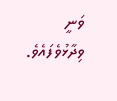ވަނީ ވިދާޅުވެފައެވެ.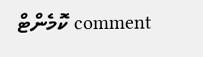comment ކޮމެންޓް